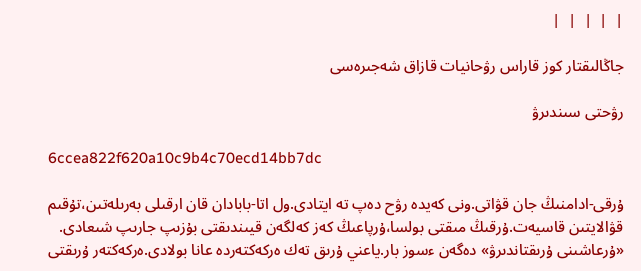|  |  |  |  |

جاڭالىقتار كوز قاراس رۋحانيات قازاق شەجىرەسى

رۋحتى سىندىرۋ

6ccea822f620a10c9b4c70ecd14bb7dc

ۇرقى-ادامنىڭ جان قۋاتى.ونى كەيدە رۋح دەپ تە ايتادى.ول اتا-بابادان قان ارقىلى بەرىلەتىن،تۇقىم قۋالايتىن قاسيەت.ۇرقىڭ مىقتى بولسا،ۇرپاعىڭ كەز كەلگەن قيىندىقتى بۇزىپ جارىپ شىعادى. «ۇرعاشىنى ۇرىقتاندىرۋ» دەگەن ءسوز بار.ياعني ۇرىق تەك ەركەكتەردە عانا بولادى.ەركەكتەر ۇرىقتى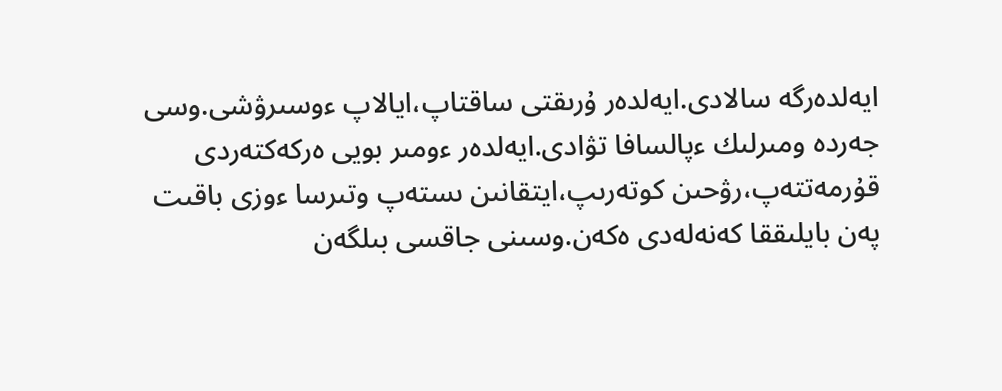ايەلدەرگە سالادى.ايەلدەر ۇرىقتى ساقتاپ،ايالاپ ءوسىرۋشى.وسى جەردە ومىرلىك ءپالسافا تۋادى.ايەلدەر ءومىر بويى ەركەكتەردى قۇرمەتتەپ،رۋحىن كوتەرىپ،ايتقانىن ىستەپ وتىرسا ءوزى باقىت پەن بايلىققا كەنەلەدى ەكەن.وسىنى جاقسى بىلگەن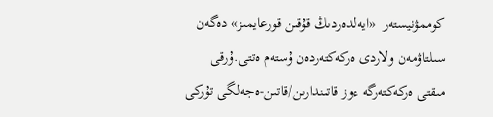كوممۋنيستەر  «ايەلدەردىڭ قۇقىن قورعايمىز» دەگەن سىلتاۋمەن ولاردى ەركەكتەردەن ۇستەم ەتتى.ۇرقى مىقتى ەركەكتەرگە ءوز قاتىندارىن/قاتىن-ەجەلگى تۇركى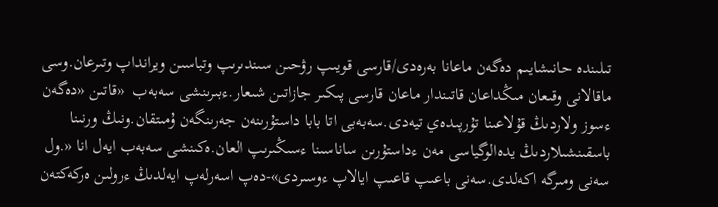تىلىندە حانىشايىم دەگەن ماعانا بەرەدى/قارسى قويىپ رۋحىن سىندىرىپ وتباسىن ويرانداپ وتىرعان.وسى ماقالانى وقىعان مىڭداعان قاتىندار ماعان قارسى پىكىر جازاتىن شىعار.ءبىرىنشى سەبەب  «قاتىن «دەگەن ءسوز ولاردىڭ قۇلاعىنا تۇرپىدەي تيەدى.سەبەبى اتا بابا داستۇرىنەن جەرىنگەن ۇمىتقان.ونىڭ ورنىنا باسقىنشىلاردىڭ يدەالوگياسى مەن ءداستۇرىن ساناسىنا ءسىڭىرىپ العان.ەكىنشى سەبەب ايەل انا «.ول سەنى ومىرگە اكەلدى.سەنى باعىپ قاعىپ ايالاپ ءوسىردى»-دەپ اسەرلەپ ايەلدىڭ ءرولىن ەركەكتەن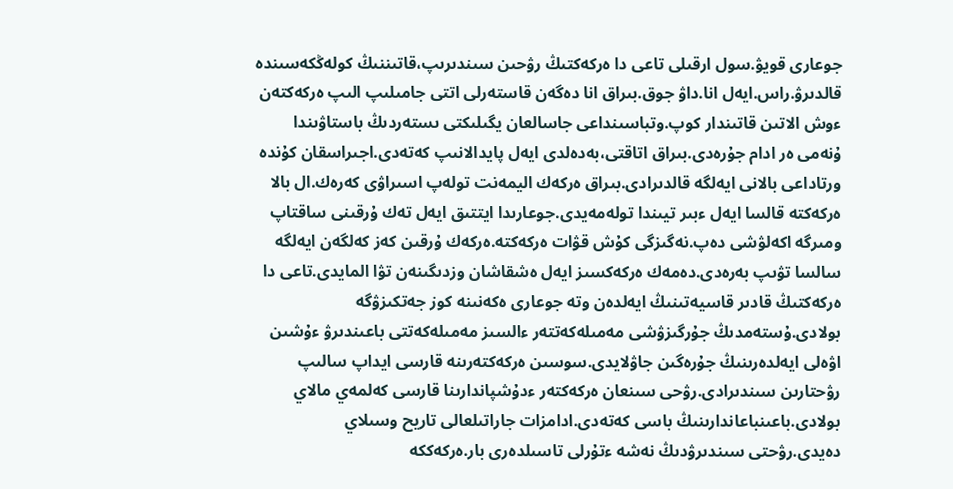جوعارى قويۋ.سول ارقىلى تاعى دا ەركەكتىڭ رۋحىن سىندىرىپ،قاتىننىڭ كولەڭكەسىندە قالدىرۋ.راس.ايەل انا.داۋ جوق.بىراق انا دەگەن قاستەرلى اتتى جامىلىپ الىپ ەركەكتەن ءوش الاتىن قاتىندار كوپ.وتباسىنداعى جاسالعان يگىلىكتى ىستەردىڭ باستاۋىندا ۇنەمى ەر ادام جۇرەدى.بىراق اتاقتى،بەدەلدى ايەل پايدالانىپ كەتەدى.اجىراسقان كۇندە ورتاداعى بالانى ايەلگە قالدىرادى.بىراق ەركەك اليمەنت تولەپ اسىراۋى كەرەك.ال بالا ەركەكتە قالسا ايەل ءبىر تيىندا تولەمەيدى.جوعارىدا ايتتىق ايەل تەك ۇرقىنى ساقتاپ ومىرگە اكەلۋشى دەپ.نەگىزگى كۇش قۋات ەركەكتە.ەركەك ۇرقىن كەز كەلگەن ايەلگە سالسا تۋىپ بەرەدى.دەمەك ەركەكسىز ايەل ەشقاشان وزدىگىنەن تۋا المايدى.تاعى دا ەركەكتىڭ قادىر قاسيەتىنىڭ ايەلدەن وتە جوعارى ەكەنىنە كوز جەتكىزۋگە بولادى.ۇستەمدىڭ جۇرگىزۋشى مەمىلەكەتتەر ءالسىز مەمىلەكەتتى باعىندىرۋ ءۇشىن اۋەلى ايەلدەرىنىڭ جۇرەگىن جاۋلايدى.سوسىن ەركەكتەرىنە قارسى ايداپ سالىپ رۋحتارىن سىندىرادى.رۋحى سىنعان ەركەكتەر ءدۇشپاندارىنا قارسى كەلمەي مالاي بولادى.باعىنباعاندارىنىڭ باسى كەتەدى.ادامزات جاراتىلعالى تاريح وسىلاي دەيدى.رۋحتى سىندىرۋدىڭ نەشە ءتۇرلى تاسىلدەرى بار.ەركەككە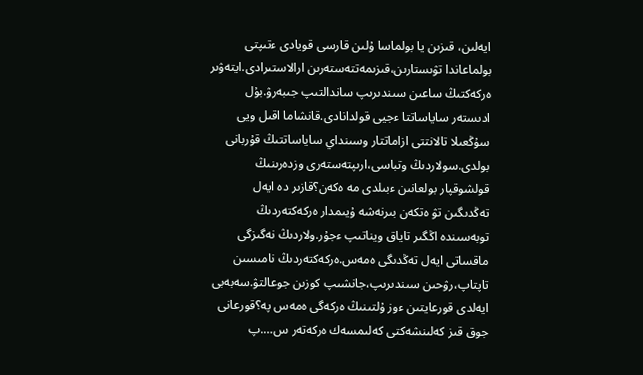ايەلىن، قىزىن يا بولماسا ۇلىن قارسى قويادى ءتىپتى بولماعاندا تۋىستارىن،قىزىمەتتەستەرىن ارالاستىرادى.ايتەۋىر ەركەكتىڭ ساعىن سىندىرىپ ساندالتىپ جىبەرۋ.بۇل ادىستەر ساياساتتا ءجيى قولدانادى.قانشاما اقىل ويى سۇڭعىلا تالانتتى ازاماتتار وسىنداي ساياساتتىڭ قۇربانى بولدى.سولاردىڭ وتباسى،ارىپتەستەرى وزدەرىنىڭ قولشوقپار بولعانىن ءبىلدى مە ەكەن؟قازىر دە ايەل تەڭدىگىن تۋ ەتكەن بىرنەشە ۇيىمدار ەركەكتەردىڭ توبەسىندە اڭگىر تاياق ويناتىپ ءجۇر.ولاردىڭ نەگىزگى ماقساتى ايەل تەڭدىگى ەمەس.ەركەكتەردىڭ نامىسىن تاپتاپ،رۋحىن سىندىرىپ،جانشىپ كوزىن جوعالتۋ.سەبەبى ايەلدى قورعايتىن ءوز ۇلتىنىڭ ەركەگى ەمەس پە؟قورعانى جوق قىز كەلىنشەكتى كەلىمسەك ەركەتەر س….پ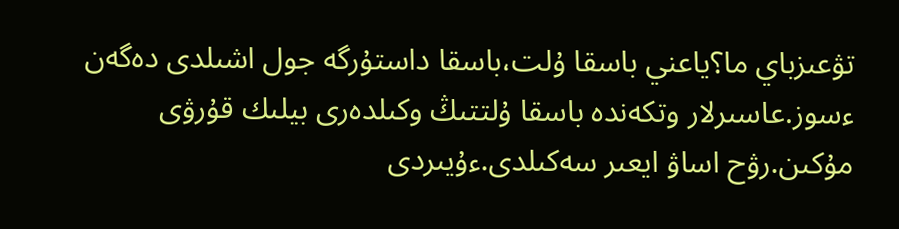تۋعىزباي ما؟ياعني باسقا ۇلت،باسقا داستۇرگە جول اشىلدى دەگەن ءسوز.عاسىرلار وتكەندە باسقا ۇلتتىڭ وكىلدەرى بيلىك قۇرۋى مۇكىن.رۋح اساۋ ايعىر سەكىلدى.ءۇيىردى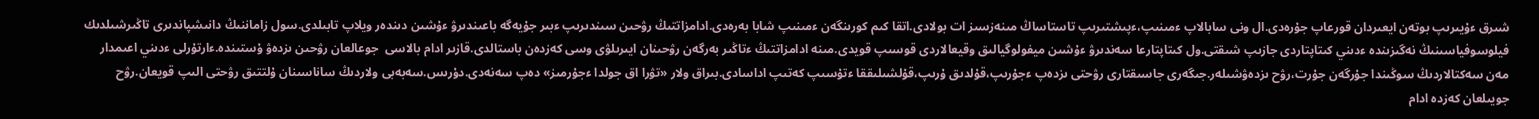شىرق ءۇيىرىپ بوتەن ايعىردان قورعاپ جۇرەدى.ال ونى سابالاپ ءمىنىپ،ءپىشتىرىپ تاستاساڭ مىنەزسىز ات بولادى.اتقا كىم كورىنگەن ءمىنىپ شابا بەرەدى.ادامزاتتىڭ رۋحىن سىندىرىپ ءبىر جۇيەگە باعىندىرۋ ءۇشىن دىندەر ويلاپ تابىلدى.سول زاماننىڭ دانىشپاندىرى تاڭىرشىلدىك فيلوسوفياسىنىڭ نەگىزىندە ءدىني كىتاپتاردى جازىپ شىقتى.ول كىتاپتارعا سەندىرۋ ءۇشىن ميفولوگيالىق وقيعالاردى قوسىپ قويدى.مىنە ادامزاتتىڭ ءتاڭىر بەرگەن رۋحىنان ايىرىلۋى وسى كەزدەن باستالدى.قازىر ادام بالاسى  جوعالعان رۋحىن ىزدەۋ ۇستىندە.ءارتۇرلى ءدىني اعىمدار مەن سەكتالاردىڭ سوڭىندا جۇرگەن جۇرت،رۋح ىزدەۋشىلەر.جىگەرى جاسىقتارى رۋحتى ىزدەپ ءجۇرىپ،قۇلدىق ۇرىپ،قۇلشىلىققا ءتۇسىپ كەتىپ اداسادى.بىراق ولار «تۋرا اق جولدا ءجۇرمىز» دەپ سەنەدى.دۇرىس.سەبەبى ولاردىڭ ساناسىنان ۇلتتىق رۋحتى الىپ قويعان.رۋح جويىلعان كەزدە ادام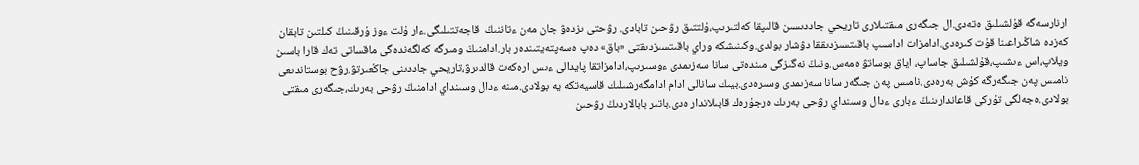ارنارسەگە قۇلشىلىق ەتەدى.ال جىگەرى مىقتىلارى تاريحي جاددىسىن قالىپقا كەلتىرىپ،ۇلتتىق رۋحىن تابادى. رۋحتى ىزدەۋ جان مەن ءتاننىڭ  قاجەتتىلىگى.ءار ۇلت ءوز ۇرقىنىڭ كىلتىن تابقان كەزدە شاڭىراعىنا قۇت كىرەدى.ادامزات اداسىپ باقىتسىزدىققا دۋشار بولدى.وكىنىشكە وراي باقىتسىزدىقتى «باق» دەپ ەسەپتەيتىندەر بار.ادامنىڭ ومىرگە كەلگەندەگى ماقساتى تەك قارا باسىن ويلاپ،اس ءىشىپ،قۇلشىلىق جاساپ، اياق بوساتۋ ەمەس.ونىڭ نەگىزگى مىندەتى سانا سەزىمدى ءوسىرىپ،ادامزاتقا پايدالى ءىس ارەكەت قالدىرۋ،تاريحي جاددىنى جاڭعىرتۋ.رۋح بوستاندىعى نامىس پەن جىگەرگە كۇش بەرەدى.نامىس پەن جىگەر سانا سەزىمدى وسىرەدى.بيىك سانالى ادام ادامگەرشىلىك قاسيەتكە يە بولادى.مىنە ءدال وسىنداي ادامنىڭ رۋحى بەرىك،جىگەرى مىقتى بولادى.ەجەلگى تۇركى قاعاندارىنىڭ ءبارى ءدال وسىنداي رۋحى بەرىك ەرجۇرەك قابىلاندار ەدى.باتىر بابالاردىڭ رۋحىن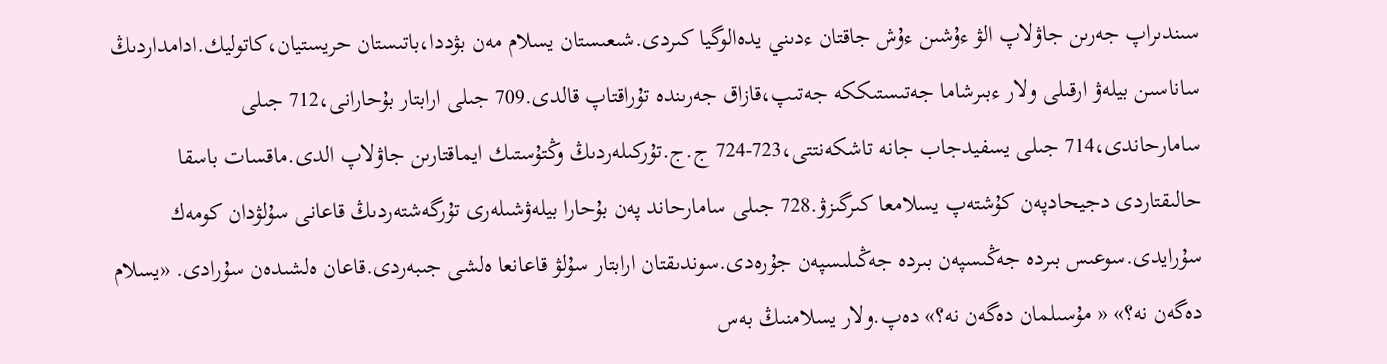سىندىراپ جەرىن جاۋلاپ الۋ ءۇشىن ءۇش جاقتان ءدىني يدەالوگيا كىردى.شىعىستان يسلام مەن بۋددا،باتىستان حريستيان،كاتوليك.ادامداردىڭ ساناسىن بيلەۋ ارقىلى ولار ءبىرشاما جەتىستىككە جەتىپ،قازاق جەرىندە تۇراقتاپ قالدى.709 جىلى ارابتار بۇحارانى،712 جىلى سامارحاندى،714 جىلى يسفيدجاب جانە تاشكەنتتى،723-724 ج.ج.تۇركىلەردىڭ وڭتۇستىك ايماقتارىن جاۋلاپ الدى.ماقسات باسقا حالىقتاردى دجيحادپەن كۇشتەپ يسلامعا كىرگىزۋ.728 جىلى سامارحاند پەن بۇحارا بيلەۋشىلەرى تۇرگەشتەردىڭ قاعانى سۇلۋدان كومەك سۇرايدى.سوعىس بىردە جەڭىسپەن بىردە جەڭىلىسپەن جۇرەدى.سوندىقتان ارابتار سۇلۋ قاعانعا ەلشى جىبەردى.قاعان ەلشىدەن سۇرادى. «يسلام دەگەن نە؟» « مۇسىلمان دەگەن نە؟» دەپ.ولار يسلامنىڭ بەس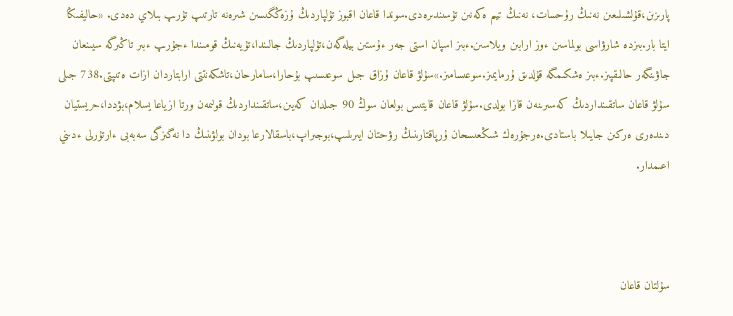پارىزىن،قۇلشىلىعىن نەنىڭ رۇحسات، نەنىڭ تيىم ەكەنىن تۇسىندىرەدى.سوندا قاعان اقبوز تۇلپاردىڭ ۇزەڭگىسىن شىرەنە تارتىپ تۇرىپ بىلاي دەدى. «حاليفىڭا ايتا بار.بىزدە شارۋاسى بولماسىن ءوز ارابىن ويلاسىن.ءبىز اسپان استى جەر ءۇستىن بيلەگەن،تۇلپاردىڭ جالىندا،تۇيەنىڭ قومىندا ءجۇرىپ ءبىر تاڭىرگە سيىنعان جاۋىنگەر حالىقپىز.ءبىز ەشكىمگە قۇلدىق ۇرمايمىز.سوعىسامىز.»سۇلۋ قاعان ۇزاق جىل سوعىسىپ بۇحارا،سامارحان،تاشكەنتتى ارابتاردان ازات ەتىپتى.738 جىلى سۇلۋ قاعان ساتقىنداردىڭ كەسىرىنەن قازا بولدى.سۇلۋ قاعان قايتىس بولعان سوڭ 90 جىلدان كەيىن،ساتقىنداردىڭ قولىمەن ورتا ازياعا يسلام،بۋددا،حريستيان دىندەرى ەركىن جايىلا باستادى.ەرجۇرەك شىڭعىسحان ۇرپاقتارىنىڭ رۋحتان ايىرىلىپ،بوجىراپ،باسقالارعا بودان بولۋىنىڭ دا نەگىزگى سەبەبى ءارتۇرلى ءدىني اعىمدار.



سۇلتان قاعان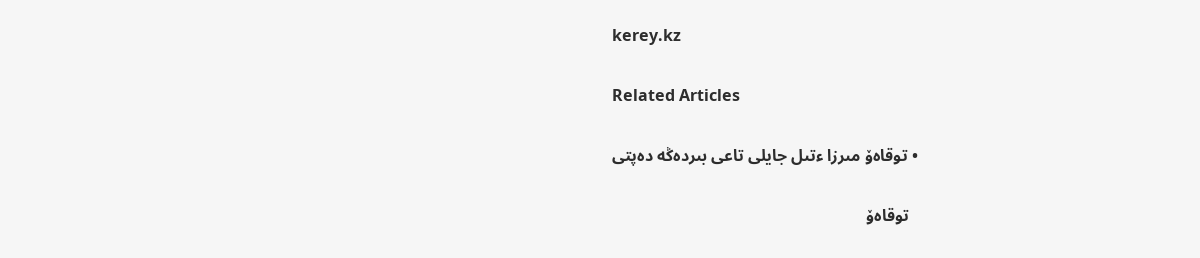kerey.kz

Related Articles

  • توقاەۆ مىرزا ءتىل جايلى تاعى بىردەڭە دەپتى

    توقاەۆ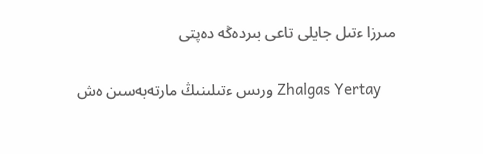مىرزا ءتىل جايلى تاعى بىردەڭە دەپتى

    Zhalgas Yertay ورىس ءتىلىنىڭ مارتەبەسىن ەش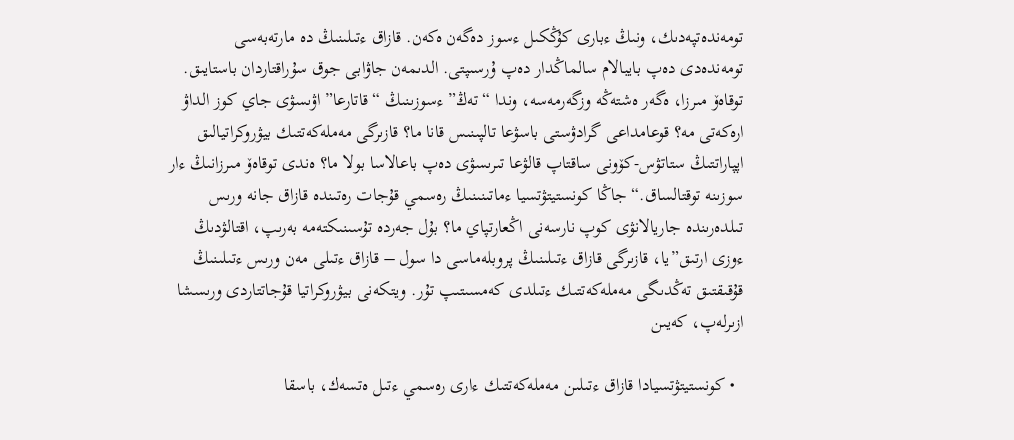تومەندەتپەدىك، ونىڭ ءبارى كۇڭكىل ءسوز دەگەن ەكەن. قازاق ءتىلىنىڭ دە مارتەبەسى تومەندەدى دەپ بايبالام سالماڭدار دەپ ۇرسىپتى. الدىمەن جاۋابى جوق سۇراقتاردان باستايىق. توقاەۆ مىرزا، ەگەر ەشتەڭە وزگەرمەسە، وندا “تەڭ” ءسوزىنىڭ “قاتارعا” اۋىسۋى جاي كوز الداۋ ارەكەتى مە؟ قوعامداعى گرادۋستى باسۋعا تالپىنىس قانا ما؟ قازىرگى مەملەكەتتىك بيۋروكراتيالىق اپپاراتتىڭ ستاتۋس-كۆونى ساقتاپ قالۋعا تىرىسۋى دەپ باعالاسا بولا ما؟ ەندى توقاەۆ مىرزانىڭ ءار سوزىنە توقتالساق.“جاڭا كونستيتۋتسيا ءماتىنىنىڭ رەسمي قۇجات رەتىندە قازاق جانە ورىس تىلدەرىندە جاريالانۋى كوپ نارسەنى اڭعارتپاي ما؟ بۇل جەردە تۇسىنىكتەمە بەرىپ، اقتالۋدىڭ ءوزى ارتىق”يا، قازىرگى قازاق ءتىلىنىڭ پروبلەماسى دا سول – قازاق ءتىلى مەن ورىس ءتىلىنىڭ قۇقىقتىق تەڭدىگى مەملەكەتتىك ءتىلدى كەمسىتىپ تۇر. ويتكەنى بيۋروكراتيا قۇجاتتاردى ورىسشا ازىرلەپ، كەيىن

  • كونستيتۋتسيادا قازاق ءتىلىن مەملەكەتتىك ءارى رەسمي ءتىل ەتسەك، باسقا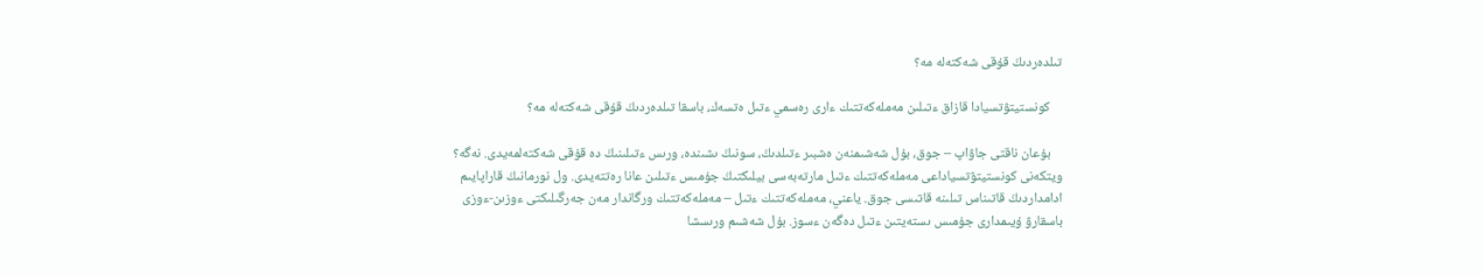تىلدەردىڭ قۇقى شەكتەلە مە؟

    كونستيتۋتسيادا قازاق ءتىلىن مەملەكەتتىك ءارى رەسمي ءتىل ەتسەك، باسقا تىلدەردىڭ قۇقى شەكتەلە مە؟

    بۇعان ناقتى جاۋاپ – جوق، بۇل شەشىمنەن ەشبىر ءتىلدىڭ، سونىڭ ىشىندە، ورىس ءتىلىنىڭ دە قۇقى شەكتەلمەيدى. نەگە؟ ويتكەنى كونستيتۋتسياداعى مەملەكەتتىك ءتىل مارتەبەسى بيلىكتىڭ جۇمىس ءتىلىن عانا رەتتەيدى. ول نورمانىڭ قاراپايىم ادامداردىڭ قاتىناس تىلىنە قاتىسى جوق. ياعني، مەملەكەتتىك ءتىل – مەملەكەتتىك ورگاندار مەن جەرگىلىكتى ءوزىن-ءوزى باسقارۋ ۇيىمدارى جۇمىس ىستەيتىن ءتىل دەگەن ءسوز. بۇل شەشىم ورىسشا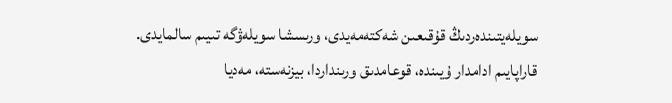سويلەيتىندەردىڭ قۇقىعىن شەكتەمەيدى، ورىسشا سويلەۋگە تىيىم سالمايدى. قاراپايىم ادامدار ۇيىندە، قوعامدىق ورىنداردا، بيزنەستە، مەديا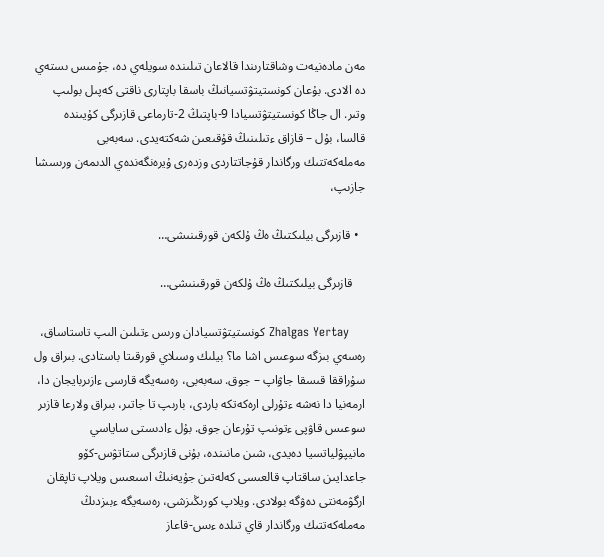مەن مادەنيەت وشاقتارىندا قالاعان تىلىندە سويلەي دە، جۇمىس ىستەي دە الادى. بۇعان كونستيتۋتسيانىڭ باسقا باپتارى ناقتى كەپىل بولىپ وتىر. ال جاڭا كونستيتۋتسيادا 9-باپتىڭ 2-تارماعى قازىرگى كۇيىندە قالسا، بۇل – قازاق ءتىلىنىڭ قۇقىعىن شەكتەيدى. سەبەبى مەملەكەتتىك ورگاندار قۇجاتتاردى وزدەرى ۇيرەنگەندەي الدىمەن ورىسشا جازىپ،

  • قازىرگى بيلىكتىڭ ەڭ ۇلكەن قورقىنىشى…

    قازىرگى بيلىكتىڭ ەڭ ۇلكەن قورقىنىشى…

    Zhalgas Yertay كونستيتۋتسيادان ورىس ءتىلىن الىپ تاستاساق، رەسەي بىزگە سوعىس اشا ما؟ بيلىك وسىلاي قورقىتا باستادى. بىراق ول سۇراققا قىسقا جاۋاپ – جوق. سەبەبى، رەسەيگە قارسى ءازىربايجان دا، ارمەنيا دا نەشە ءتۇرلى ارەكەتكە باردى، بارىپ تا جاتىر، بىراق ولارعا قازىر سوعىس قاۋپى ءتونىپ تۇرعان جوق. بۇل ءادىستى ساياسي مانيپۋلياتسيا دەيدى، شىن مانىندە، بۇنى قازىرگى ستاتۋس-كۆو جاعدايىن ساقتاپ قالعىسى كەلەتىن جۇيەنىڭ اسىعىس ويلاپ تاپقان ارگۋمەنتى دەۋگە بولادى. ويلاپ كورىڭىزشى، رەسەيگە ءبىزدىڭ مەملەكەتتىك ورگاندار قاي تىلدە ءىس-قاعاز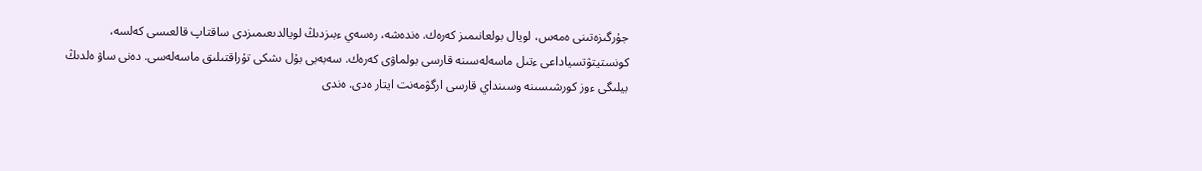جۇرگىزەتىنى ەمەس، لويال بولعانىمىز كەرەك. ەندەشە، رەسەي ءبىزدىڭ لويالدىعىمىزدى ساقتاپ قالعىسى كەلسە، كونستيتۋتسياداعى ءتىل ماسەلەسىنە قارسى بولماۋى كەرەك. سەبەبى بۇل ىشكى تۇراقتىلىق ماسەلەسى. دەنى ساۋ ەلدىڭ بيلىگى ءوز كورشىسىنە وسىنداي قارسى ارگۋمەنت ايتار ەدى. ەندى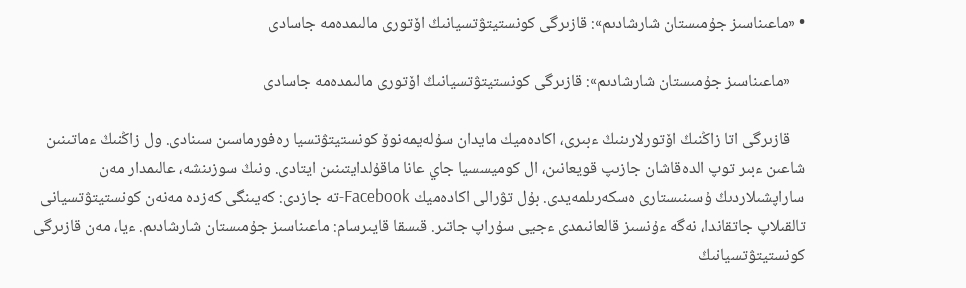• «ماعىناسىز جۇمىستان شارشادىم»: قازىرگى كونستيتۋتسيانىڭ اۆتورى مالىمدەمە جاسادى

    «ماعىناسىز جۇمىستان شارشادىم»: قازىرگى كونستيتۋتسيانىڭ اۆتورى مالىمدەمە جاسادى

    قازىرگى اتا زاڭنىڭ اۆتورلارىنىڭ ءبىرى، اكادەميك مايدان سۇلەيمەنوۆ كونستيتۋتسيا رەفورماسىن سىنادى. ول زاڭنىڭ ءماتىنىن شاعىن ءبىر توپ الدەقاشان جازىپ قويعانىن، ال كوميسسيا جاي عانا ماقۇلدايتىنىن ايتادى. ونىڭ سوزىنشە، عالىمدار مەن ساراپشىلاردىڭ ۇسىنىستارى ەسكەرىلمەيدى. بۇل تۋرالى اكادەميك Facebook-تە جازدى: كەيىنگى كەزدە مەنەن كونستيتۋتسيانى تالقىلاپ جاتقاندا، نەگە ءۇنسىز قالعانىمدى ءجيى سۇراپ جاتىر. قىسقا قايىرسام: ماعىناسىز جۇمىستان شارشادىم. ءيا، مەن قازىرگى كونستيتۋتسيانىڭ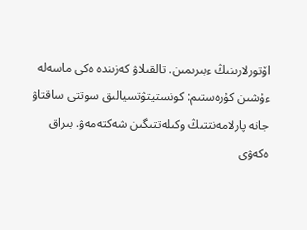اۆتورلارىنىڭ ءبىرىمىن. تالقىلاۋ كەزىندە ەكى ماسەلە ءۇشىن كۇرەستىم: كونستيتۋتسيالىق سوتتى ساقتاۋ جانە پارلامەنتتىڭ وكىلەتتىگىن شەكتەمەۋ. بىراق ەكەۋى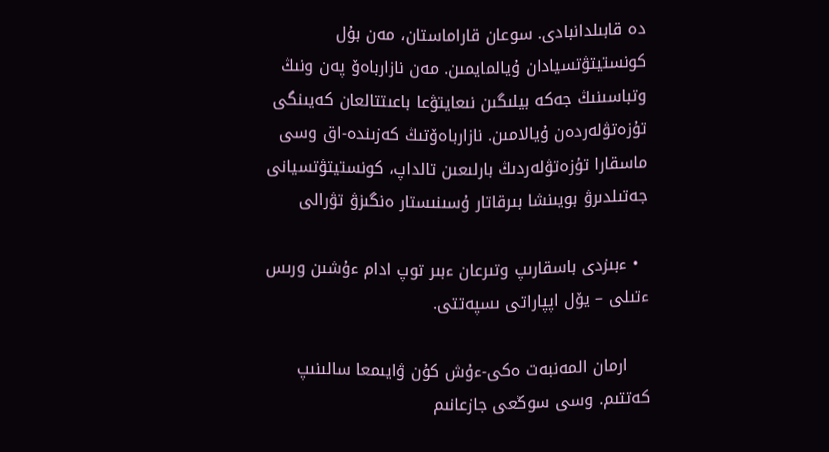دە قابىلدانبادى. سوعان قاراماستان، مەن بۇل كونستيتۋتسيادان ۇيالمايمىن. مەن نازارباەۆ پەن ونىڭ وتباسىنىڭ جەكە بيلىگىن نىعايتۋعا باعىتتالعان كەيىنگى تۇزەتۋلەردەن ۇيالامىن. نازارباەۆتىڭ كەزىندە-اق وسى ماسقارا تۇزەتۋلەردىڭ بارلىعىن تالداپ، كونستيتۋتسيانى جەتىلدىرۋ بويىنشا بىرقاتار ۇسىنىستار ەنگىزۋ تۋرالى

  • ءبىزدى باسقارىپ وتىرعان ءبىر توپ ادام ءۇشىن ورىس ءتىلى – يۆل اپپاراتى ىسپەتتى.

    ارمان المەنبەت ەكى-ءۇش كۇن ۋايىمعا سالىنىپ كەتتىم. وسى سوڭعى جازعانىم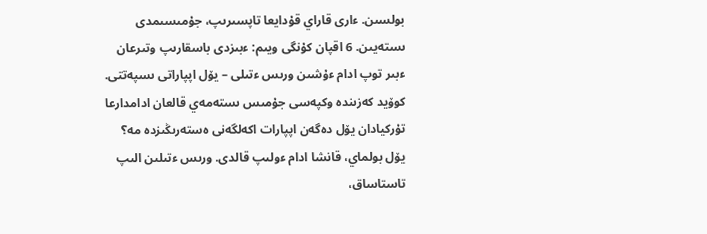بولسىن. ءارى قاراي قۇدايعا تاپسىرىپ، جۇمىسىمدى ىستەيىن. 6 اقپان كۇنگى ويىم: ءبىزدى باسقارىپ وتىرعان ءبىر توپ ادام ءۇشىن ورىس ءتىلى – يۆل اپپاراتى ىسپەتتى. كوۆيد كەزىندە وكپەسى جۇمىس ىستەمەي قالعان ادامدارعا تۇركيادان يۆل دەگەن اپپارات اكەلگەنى ەستەرىڭىزدە مە؟ يۆل بولماي، قانشا ادام ءولىپ قالدى. ورىس ءتىلىن الىپ تاستاساق،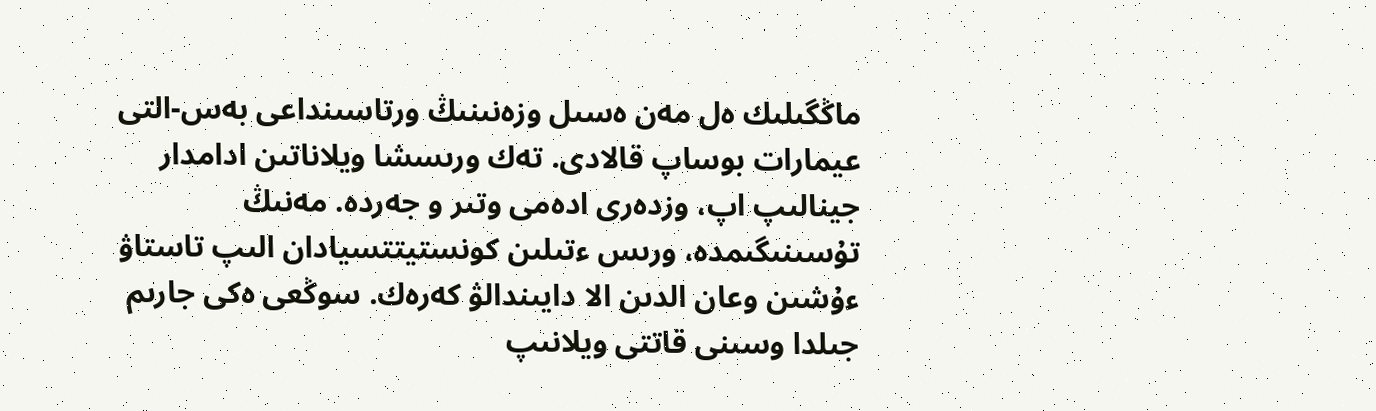ماڭگىلىك ەل مەن ەسىل وزەنىنىڭ ورتاسىنداعى بەس-التى عيمارات بوساپ قالادى. تەك ورىسشا ويلاناتىن ادامدار جينالىپ اپ، وزدەرى ادەمى وتىر و جەردە. مەنىڭ تۇسىنىگىمدە، ورىس ءتىلىن كونستيتتسيادان الىپ تاستاۋ ءۇشىن وعان الدىن الا دايىندالۋ كەرەك. سوڭعى ەكى جارىم جىلدا وسىنى قاتتى ويلانىپ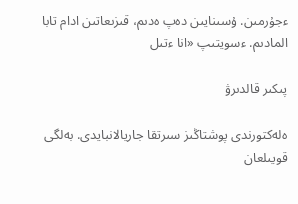ءجۇرمىن. ۇسىنايىن دەپ ەدىم، قىزىعاتىن ادام تابا المادىم. ءسويتىپ «انا ءتىل

پىكىر قالدىرۋ

ەلەكتورندى پوشتاڭىز سىرتقا جاريالانبايدى. بەلگى قويىلعان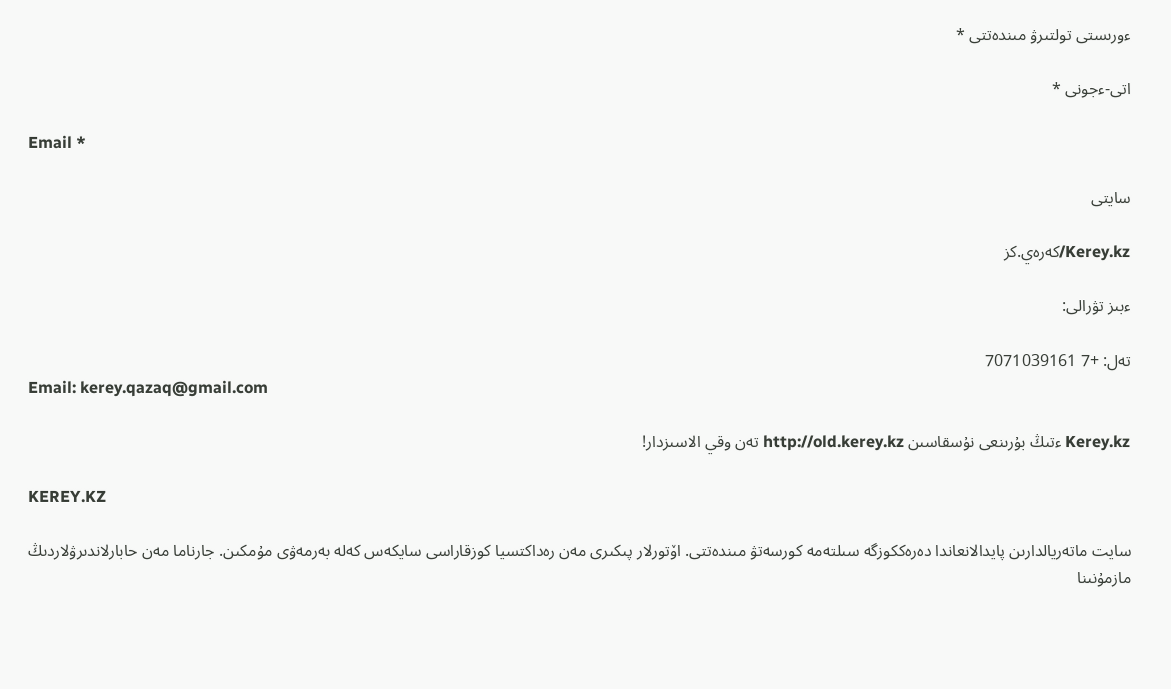ءورىستى تولتىرۋ مىندەتتى *

اتى-ءجونى *

Email *

سايتى

Kerey.kz/كەرەي.كز

ءبىز تۋرالى:

تەل: +7 7071039161
Email: kerey.qazaq@gmail.com

Kerey.kz ءتىڭ بۇرىنعى نۇسقاسىن http://old.kerey.kz تەن وقي الاسىزدار!

KEREY.KZ

سايت ماتەريالدارىن پايدالانعاندا دەرەككوزگە سىلتەمە كورسەتۋ مىندەتتى. اۆتورلار پىكىرى مەن رەداكتسيا كوزقاراسى سايكەس كەلە بەرمەۋى مۇمكىن. جارناما مەن حابارلاندىرۋلاردىڭ مازمۇنىنا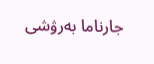جارناما بەرۋشى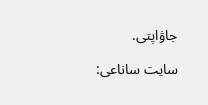جاۋاپتى.

سايت ساناعى: